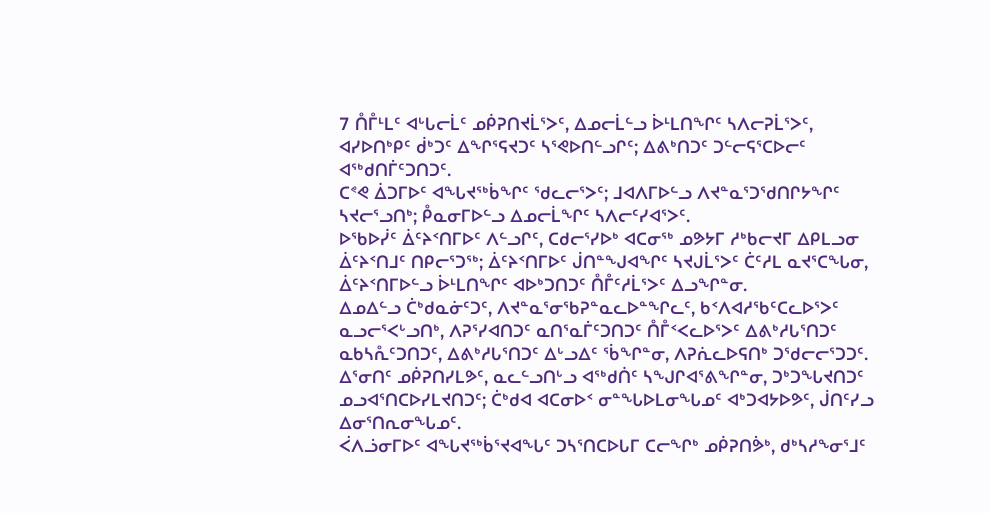7 ᑍᒤᒻᒪᑦ ᐊᒡᒐᓕᒫᑦ ᓄᑮᕈᑎᔪᒫᕐᐳᑦ, ᐃᓄᓕᒫᓪᓗ ᐆᒻᒪᑎᖏᑦ ᓴᐱᓕᕈᒫᕐᐳᑦ,
ᐊᓯᐅᑎᒃᑭᑦ ᑰᒃᑐᑦ ᐃᖏᕐᕋᔪᑐᑦ ᓴᕐᕙᐅᑎᓪᓗᒋᑦ; ᐃᕕᒃᑎᑐᑦ ᑐᓪᓕᕋᕐᑕᐅᓕᑦ ᐊᖅᑯᑎᒦᑦᑐᑎᑐᑦ.
ᑕᕝᕙ ᐄᑐᒥᐅᑦ ᐊᖓᔪᖅᑳᖏᑦ ᖁᓚᓕᕐᐳᑦ; ᒧᐊᐱᒥᐅᓪᓗ ᐱᔪᓐᓇᕐᑐᖁᑎᒋᔭᖏᑦ ᓴᔪᓕᕐᓗᑎᒃ; ᑬᓇᓂᒥᐅᓪᓗ ᐃᓄᓕᒫᖏᑦ ᓴᐱᓕᑦᓯᐊᕐᐳᑦ.
ᐅᖃᐅᓰᑦ ᐄᑦᔨᑉᑎᒥᐅᑦ ᐱᓪᓗᒋᑦ, ᑕᑯᓕᕐᓯᐅᒃ ᐊᑕᓂᖅ ᓄᕗᔭᒥ ᓱᒃᑲᓕᔪᒥ ᐃᑭᒪᓗᓂ ᐄᑦᔨᑉᑎᒧᑦ ᑎᑭᓕᕐᑐᖅ; ᐄᑦᔨᑉᑎᒥᐅᑦ ᒎᑎᓐᖑᐊᖏᑦ ᓴᔪᒍᒫᕐᐳᑦ ᑖᑦᓱᒪ ᓇᔪᕐᑕᖓᓂ, ᐄᑦᔨᑉᑎᒥᐅᓪᓗ ᐆᒻᒪᑎᖏᑦ ᐊᐅᒃᑐᑎᑐᑦ ᑍᒤᑦᓱᒫᕐᐳᑦ ᐃᓗᖏᓐᓂ.
ᐃᓄᐃᓪᓗ ᑖᒃᑯᓇᓃᑦᑐᑦ, ᐱᔪᓐᓇᕐᓂᖃᕈᓐᓇᓚᐅᓐᖏᓚᑦ, ᑲᑉᐱᐊᓱᖃᑦᑕᓚᐅᕐᐳᑦ ᓇᓗᓕᕐᐸᒡᓗᑎᒃ, ᐱᕈᕐᓯᐊᑎᑐᑦ ᓇᑎᕐᓇᒦᑦᑐᑎᑐᑦ ᑍᒤᑉᐸᓚᐅᕐᐳᑦ ᐃᕕᒃᓱᒐᕐᑎᑐᑦ ᓇᑲᓴᕅᑦᑐᑎᑐᑦ, ᐃᕕᒃᓱᒐᕐᑎᑐᑦ ᐃᒡᓗᐃᑦ ᖄᖏᓐᓂ, ᐱᕈᕇᓚᐅᕋᑎᒃ ᑐᖁᓕᓕᕐᑐᑐᑦ.
ᐃᕐᓂᑎᑦ ᓄᑮᕈᑎᓯᒪᕗᑦ, ᓇᓚᓪᓗᑎᒡᓗ ᐊᖅᑯᑏᑦ ᓴᖑᒋᐊᕐᕕᖏᓐᓂ, ᑐᒃᑐᖓᔪᑎᑐᑦ ᓄᓗᐊᕐᑎᑕᐅᓯᒪᔪᑎᑐᑦ; ᑖᒃᑯᐊ ᐊᑕᓂᐅᑉ ᓂᓐᖓᐅᒪᓂᖓᓄᑦ ᐊᒃᑐᐊᔭᐅᕗᑦ, ᒎᑎᑦᓯᓗ ᐃᓂᕐᑎᕆᓂᖓᓄᑦ.
ᐹᐱᓘᓂᒥᐅᑦ ᐊᖓᔪᖅᑳᕐᔪᐊᖓᑦ ᑐᓴᕐᑎᑕᐅᒐᒥ ᑕᓕᖏᒃ ᓄᑮᕈᑎᕘᒃ, ᑯᒃᓴᓱᖕᓂᕐᒧᑦ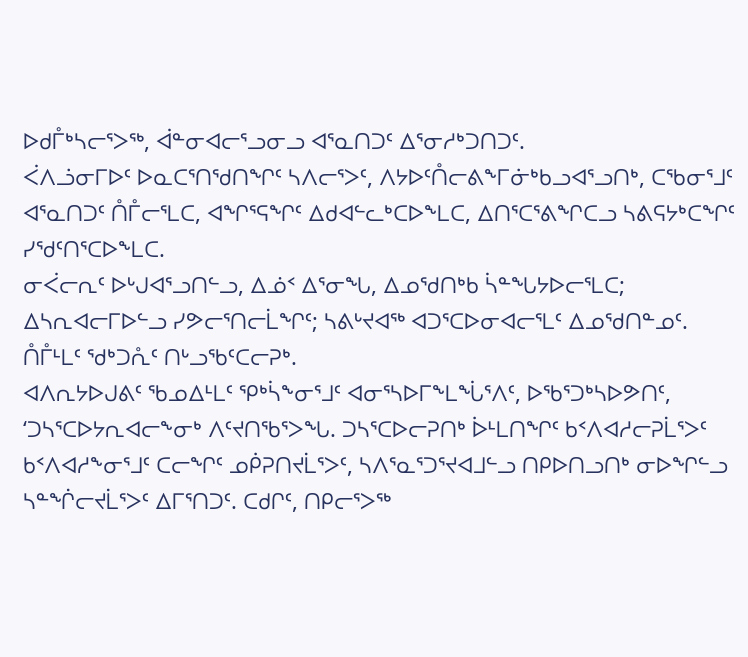ᐅᑯᒤᒃᓴᓕᕐᐳᖅ, ᐋᓐᓂᐊᓕᕐᓗᓂᓗ ᐊᕐᓇᑎᑐᑦ ᐃᕐᓂᓱᒃᑐᑎᑐᑦ.
ᐹᐱᓘᓂᒥᐅᑦ ᐅᓇᑕᕐᑎᖁᑎᖏᑦ ᓴᐱᓕᕐᐳᑦ, ᐱᔭᐅᑦᑍᓕᕕᖕᒥᓃᒃᑲᓗᐊᕐᓗᑎᒃ, ᑕᖃᓂᕐᒧᑦ ᐊᕐᓇᑎᑐᑦ ᑍᒤᓕᕐᒪᑕ, ᐊᖏᕐᕋᖏᑦ ᐃᑯᐊᓪᓚᒃᑕᐅᖕᒪᑕ, ᐃᑎᕐᑕᕐᕕᖏᑕᓗ ᓴᕕᕋᔭᒃᑕᖏᑦ ᓯᖁᑦᑎᕐᑕᐅᖕᒪᑕ.
ᓂᐹᓕᕆᑦ ᐅᒡᒍᐊᕐᓗᑎᓪᓗ, ᐃᓅᑉ ᐃᕐᓂᖓ, ᐃᓄᖁᑎᒃᑲ ᓵᓐᖓᔭᐅᓕᕐᒪᑕ; ᐃᓴᕆᐊᓕᒥᐅᓪᓗ ᓯᕗᓕᕐᑎᓕᒫᖏᑦ; ᓴᕕᒡᔪᐊᖅ ᐊᑐᕐᑕᐅᓂᐊᓕᕐᒪᑦ ᐃᓄᖁᑎᓐᓄᑦ. ᑍᒤᒻᒪᑦ ᖁᒃᑐᕅᑦ ᑎᒡᓗᖃᑦᑕᓕᕈᒃ.
ᐊᐱᕆᔭᐅᒍᕕᑦ ᖃᓄᐃᒻᒪᑦ ᕿᒃᓵᖕᓂᕐᒧᑦ ᐊᓂᕐᓴᐅᒥᖕᒪᖔᕐᐱᑦ, ᐅᖃᕐᑐᒃᓴᐅᕗᑎᑦ, ‘ᑐᓴᕐᑕᐅᔭᕆᐊᓕᖕᓂᒃ ᐱᑦᔪᑎᖃᕐᐳᖓ. ᑐᓴᕐᑕᐅᓕᕈᑎᒃ ᐆᒻᒪᑎᖏᑦ ᑲᑉᐱᐊᓱᓕᕈᒫᕐᐳᑦ ᑲᑉᐱᐊᓱᖕᓂᕐᒧᑦ ᑕᓕᖏᑦ ᓄᑮᕈᑎᔪᒫᕐᐳᑦ, ᓴᐱᕐᓇᕐᑐᕐᔪᐊᒧᓪᓗ ᑎᑭᐅᑎᓗᑎᒃ ᓂᐅᖏᓪᓗ ᓴᓐᖐᓕᔪᒫᕐᐳᑦ ᐃᒥᕐᑎᑐᑦ. ᑕᑯᒋᑦ, ᑎᑭᓕᕐᐳᖅ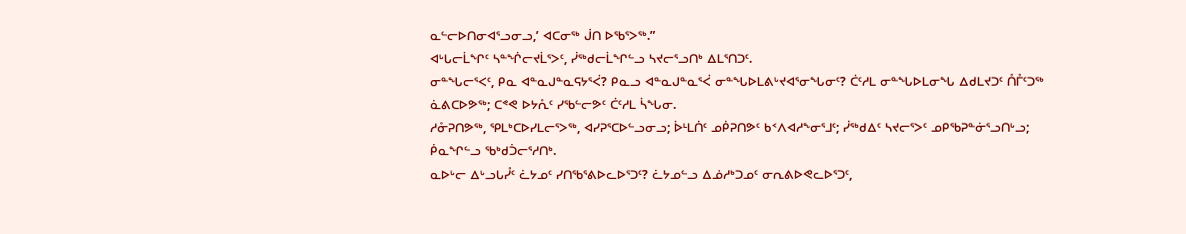ᓇᓪᓕᐅᑎᓂᐊᕐᓗᓂᓗ,’ ᐊᑕᓂᖅ ᒎᑎ ᐅᖃᕐᐳᖅ.”
ᐊᒡᒐᓕᒫᖏᑦ ᓴᓐᖐᓕᔪᒫᕐᐳᑦ, ᓰᖅᑯᓕᒫᖏᓪᓗ ᓴᔪᓕᕐᓗᑎᒃ ᐃᒪᕐᑎᑐᑦ.
ᓂᓐᖓᓕᕐᐸᑦ, ᑭᓇ ᐊᓐᓇᒍᓐᓇᕋᔭᕐᐹ? ᑭᓇᓗ ᐊᓐᓇᒍᓐᓇᕐᐹ ᓂᓐᖓᐅᒪᕕᒡᔪᐊᕐᓂᖓᓂᑦ? ᑖᑦᓱᒪ ᓂᓐᖓᐅᒪᓂᖓ ᐃᑯᒪᔪᑐᑦ ᑍᒤᑦᑐᖅ ᓈᕕᑕᐅᕗᖅ; ᑕᕝᕙ ᐅᔭᕅᑦ ᓯᖃᓪᓕᕗᑦ ᑖᑦᓱᒪ ᓵᖓᓂ.
ᓱᓁᕈᑎᕗᖅ, ᕿᒪᒃᑕᐅᓯᒪᓕᕐᐳᖅ, ᐊᓯᕈᕐᑕᐅᓪᓗᓂᓗ; ᐆᒻᒪᑏᑦ ᓄᑮᕈᑎᕗᑦ ᑲᑉᐱᐊᓱᖕᓂᕐᒧᑦ; ᓰᖅᑯᐃᑦ ᓴᔪᓕᕐᐳᑦ ᓄᑭᖃᕈᓐᓃᕐᓗᑎᒡᓗ; ᑮᓇᖏᓪᓗ ᖃᒃᑯᑑᓕᕐᓱᑎᒃ.
ᓇᐅᒡᓕ ᐃᒡᓗᒐᓮᑦ ᓛᔭᓄᑦ ᓯᑎᖃᕐᕕᐅᓚᐅᕐᑐᑦ? ᓛᔭᓄᓪᓗ ᐃᓅᓱᒃᑐᓄᑦ ᓂᕆᕕᐅᕙᓚᐅᕐᑐᑦ,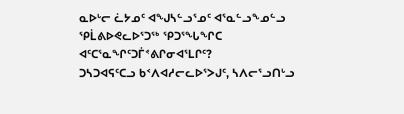ᓇᐅᒡᓕ ᓛᔭᓄᑦ ᐊᖑᓴᓪᓗᕐᓄᑦ ᐊᕐᓇᓪᓗᖕᓄᓪᓗ ᕿᒫᕕᐅᕙᓚᐅᕐᑐᖅ ᕿᑐᕐᖓᖏᑕ ᐊᑦᑕᕐᓇᖏᑦᑐᒦᕝᕕᒋᓂᐊᕐᒪᒋᑦ?
ᑐᓴᑐᐊᕋᑦᑕᓗ ᑲᑉᐱᐊᓱᓕᓚᐅᕐᐳᒍᑦ, ᓴᐱᓕᕐᓗᑎᒡᓗ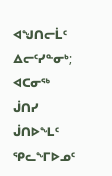ᐊᖑᑎᓕᒫᑦ ᐃᓕᑦᓯᓐᓂᒃ; ᐊᑕᓂᖅ ᒎᑎᓯ ᒎᑎᐅᖕᒪᑦ ᕿᓚᖕᒥᐅᓄᑦ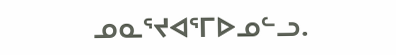ᓄᓇᕐᔪᐊᕐᒥᐅᓄᓪᓗ.